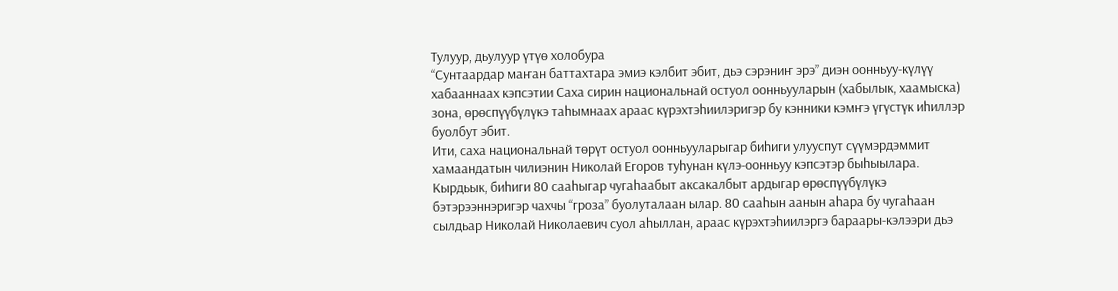Тулуур, дьулуур үтүө холобура
“Сунтаардар маҥан баттахтара эмиэ кэлбит эбит, дьэ сэрэниҥ эрэ” диэн оонньуу-күлүү хабааннаах кэпсэтии Саха сирин национальнай остуол оонньууларын (хабылык, хаамыска) зона, өрөспүүбүлүкэ таһымнаах араас күрэхтэһиилэригэр бу кэнники кэмҥэ үгүстүк иһиллэр буолбут эбит.
Ити, саха национальнай төрүт остуол оонньууларыгар биһиги улууспут сүүмэрдэммит хамаандатын чилиэнин Николай Егоров туһунан күлэ-оонньуу кэпсэтэр быһыылара. Кырдьык, биһиги 80 сааһыгар чугаһаабыт аксакалбыт ардыгар өрөспүүбүлүкэ бэтэрээннэригэр чахчы “гроза” буолуталаан ылар. 80 сааһын аанын аһара бу чугаһаан сылдьар Николай Николаевич суол аһыллан, араас күрэхтэһиилэргэ бараары-кэлээри дьэ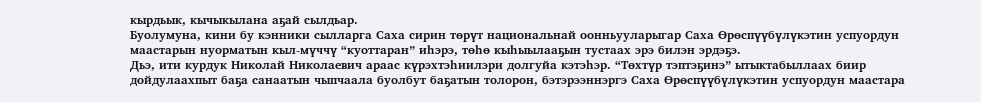кырдьык, кычыкылана аҕай сылдьар.
Буолумуна, кини бу кэнники сылларга Саха сирин төрүт национальнай оонньууларыгар Саха Өрөспүүбүлүкэтин успуордун маастарын нуорматын кыл-мүччү “куоттаран” иһэрэ, төһө кыһыылааҕын тустаах эрэ билэн эрдэҕэ.
Дьэ, ити курдук Николай Николаевич араас күрэхтэһиилэри долгуйа кэтэһэр. “Төхтүр тэптэҕинэ” ытыктабыллаах биир дойдулаахпыт баҕа санаатын чыпчаала буолбут баҕатын толорон, бэтэрээннэргэ Саха Өрөспүүбүлүкэтин успуордун маастара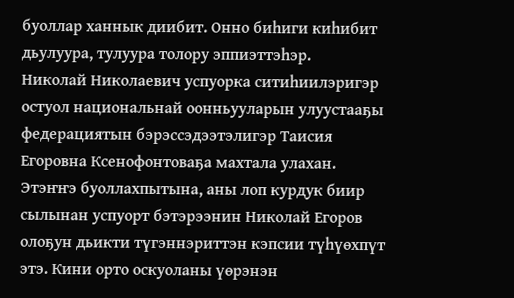буоллар ханнык диибит. Онно биһиги киһибит дьулуура, тулуура толору эппиэттэһэр.
Николай Николаевич успуорка ситиһиилэригэр остуол национальнай оонньууларын улуустааҕы федерациятын бэрэссэдээтэлигэр Таисия Егоровна Ксенофонтоваҕа махтала улахан.
Этэҥҥэ буоллахпытына, аны лоп курдук биир сылынан успуорт бэтэрээнин Николай Егоров олоҕун дьикти түгэннэриттэн кэпсии түһүөхпүт этэ. Кини орто оскуоланы үөрэнэн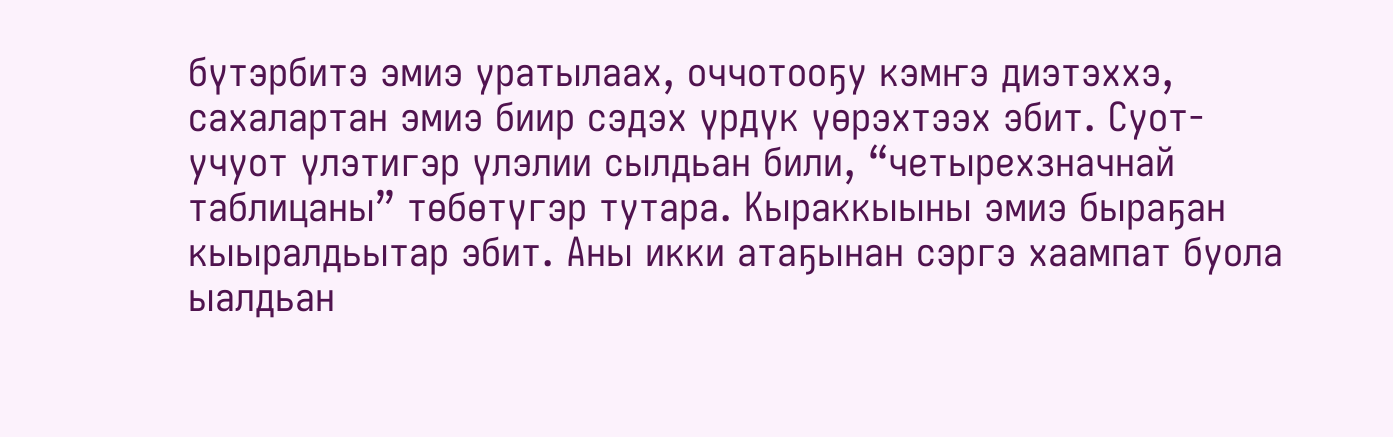бүтэрбитэ эмиэ уратылаах, оччотооҕу кэмҥэ диэтэххэ, сахалартан эмиэ биир сэдэх үрдүк үөрэхтээх эбит. Суот-учуот үлэтигэр үлэлии сылдьан били, “четырехзначнай таблицаны” төбөтүгэр тутара. Кыраккыыны эмиэ быраҕан кыыралдьытар эбит. Аны икки атаҕынан сэргэ хаампат буола ыалдьан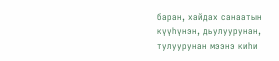баран, хайдах санаатын күүһүнэн, дьулуурунан, тулуурунан мээнэ киһи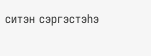ситэн сэргэстэһэ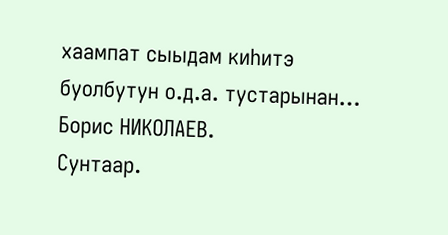хаампат сыыдам киһитэ буолбутун о.д.а. тустарынан…
Борис НИКОЛАЕВ.
Сунтаар.